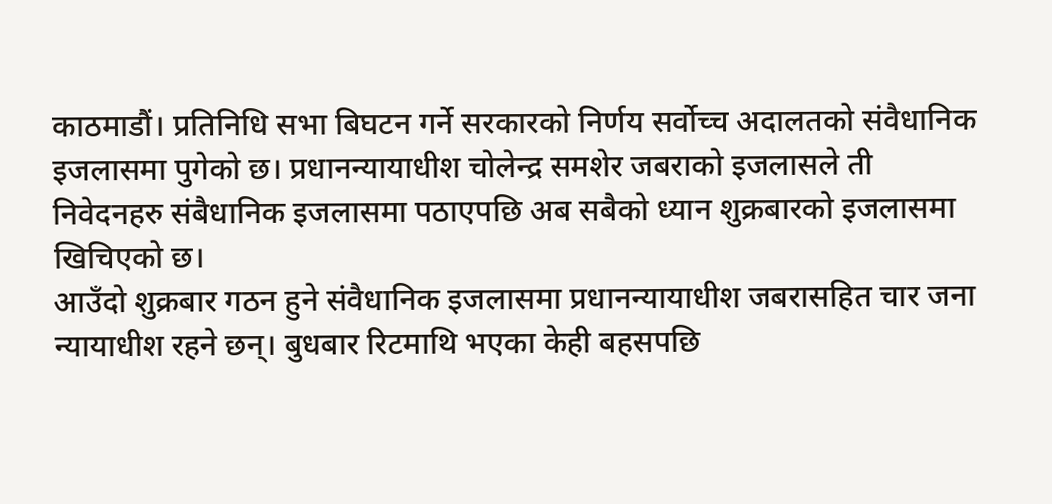काठमाडौं। प्रतिनिधि सभा बिघटन गर्ने सरकारको निर्णय सर्वोच्च अदालतको संवैधानिक इजलासमा पुगेको छ। प्रधानन्यायाधीश चोलेन्द्र समशेर जबराको इजलासले ती निवेदनहरु संबैधानिक इजलासमा पठाएपछि अब सबैको ध्यान शुक्रबारको इजलासमा खिचिएको छ।
आउँदो शुक्रबार गठन हुने संवैधानिक इजलासमा प्रधानन्यायाधीश जबरासहित चार जना न्यायाधीश रहने छन्। बुधबार रिटमाथि भएका केही बहसपछि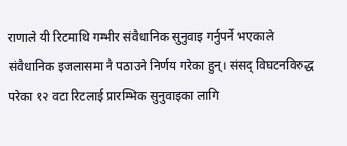राणाले यी रिटमाथि गम्भीर संवैधानिक सुनुवाइ गर्नुपर्ने भएकाले संवैधानिक इजलासमा नै पठाउने निर्णय गरेका हुन्। संसद् विघटनविरुद्ध परेका १२ वटा रिटलाई प्रारम्भिक सुनुवाइका लागि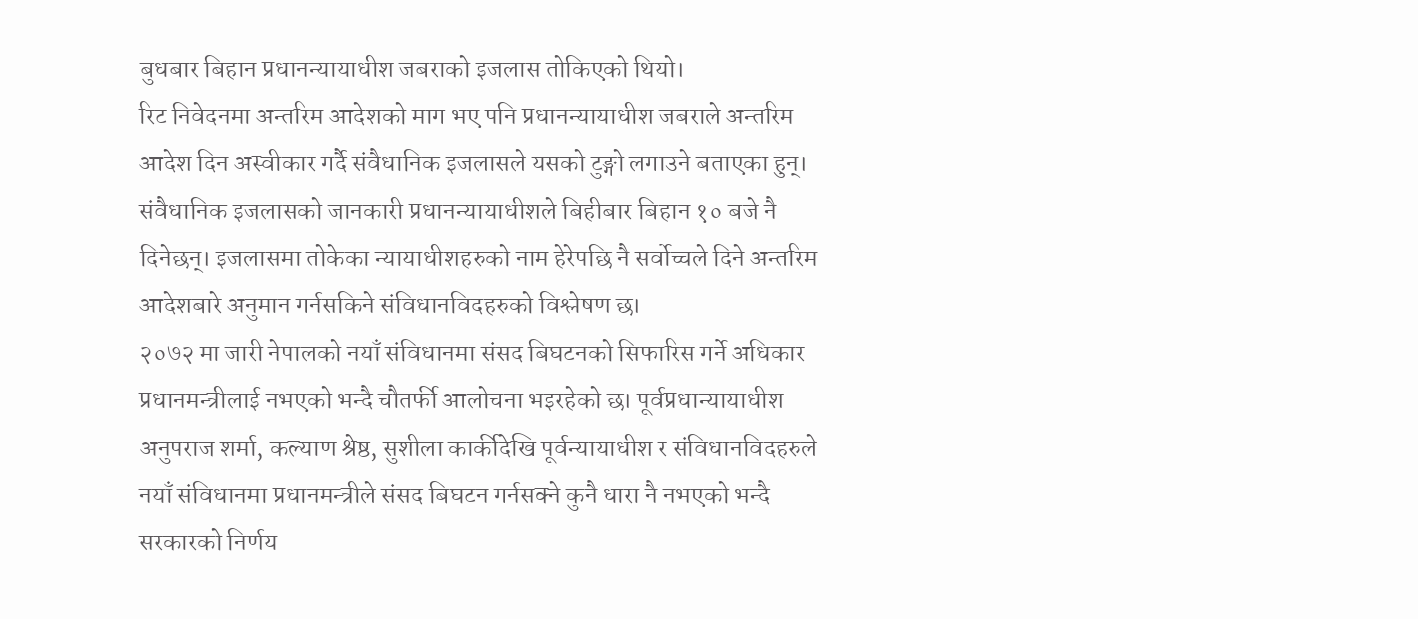बुधबार बिहान प्रधानन्यायाधीश जबराको इजलास तोकिएको थियो।
रिट निवेदनमा अन्तरिम आदेशको माग भए पनि प्रधानन्यायाधीश जबराले अन्तरिम आदेश दिन अस्वीकार गर्दै संवैधानिक इजलासले यसको टुङ्गो लगाउने बताएका हुन्। संवैधानिक इजलासको जानकारी प्रधानन्यायाधीशले बिहीबार बिहान १० बजे नै दिनेछन्। इजलासमा तोकेका न्यायाधीशहरुको नाम हेरेपछि नै सर्वोच्चले दिने अन्तरिम आदेशबारे अनुमान गर्नसकिने संविधानविदहरुको विश्लेषण छ।
२०७२ मा जारी नेपालको नयाँ संविधानमा संसद बिघटनको सिफारिस गर्ने अधिकार प्रधानमन्त्रीलाई नभएको भन्दै चौतर्फी आलोचना भइरहेको छ। पूर्वप्रधान्यायाधीश अनुपराज शर्मा, कल्याण श्रेष्ठ, सुशीला कार्कीदेखि पूर्वन्यायाधीश र संविधानविदहरुले नयाँ संविधानमा प्रधानमन्त्रीले संसद बिघटन गर्नसक्ने कुनै धारा नै नभएको भन्दै सरकारको निर्णय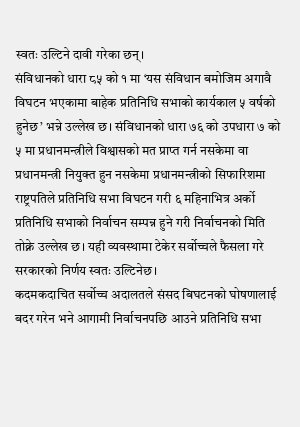स्वतः उल्टिने दावी गरेका छन्।
संविधानको धारा ८५ को १ मा ‘यस संविधान बमोजिम अगावै विघटन भएकामा बाहेक प्रतिनिधि सभाको कार्यकाल ५ वर्षको हुनेछ’ भन्ने उल्लेख छ। संविधानको धारा ७६ को उपधारा ७ को ५ मा प्रधानमन्त्रीले विश्वासको मत प्राप्त गर्न नसकेमा वा प्रधानमन्त्री नियुक्त हुन नसकेमा प्रधानमन्त्रीको सिफारिशमा राष्ट्रपतिले प्रतिनिधि सभा विघटन गरी ६ महिनाभित्र अर्को प्रतिनिधि सभाको निर्वाचन सम्पन्न हुने गरी निर्वाचनको मिति तोक्ने उल्लेख छ। यही व्यवस्थामा टेकेर सर्वोच्चले फैसला गरे सरकारको निर्णय स्वतः उल्टिनेछ।
कदमकदाचित सर्वोच्च अदालतले संसद बिघटनको घोषणालाई बदर गरेन भने आगामी निर्वाचनपछि आउने प्रतिनिधि सभा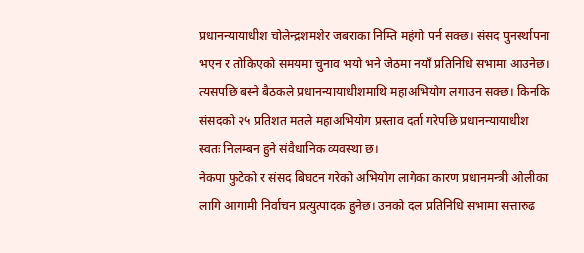प्रधानन्यायाधीश चोलेन्द्रशमशेर जबराका निम्ति महंगो पर्न सक्छ। संसद पुनर्स्थापना भएन र तोकिएको समयमा चुनाव भयो भने जेठमा नयाँ प्रतिनिधि सभामा आउनेछ। त्यसपछि बस्ने बैठकले प्रधानन्यायाधीशमाथि महाअभियोग लगाउन सक्छ। किनकि संसदको २५ प्रतिशत मतले महाअभियोग प्रस्ताव दर्ता गरेपछि प्रधानन्यायाधीश स्वतः निलम्बन हुने संवैधानिक व्यवस्था छ।
नेकपा फुटेको र संसद बिघटन गरेको अभियोग लागेका कारण प्रधानमन्त्री ओलीका लागि आगामी निर्वाचन प्रत्युत्पादक हुनेछ। उनको दल प्रतिनिधि सभामा सत्तारुढ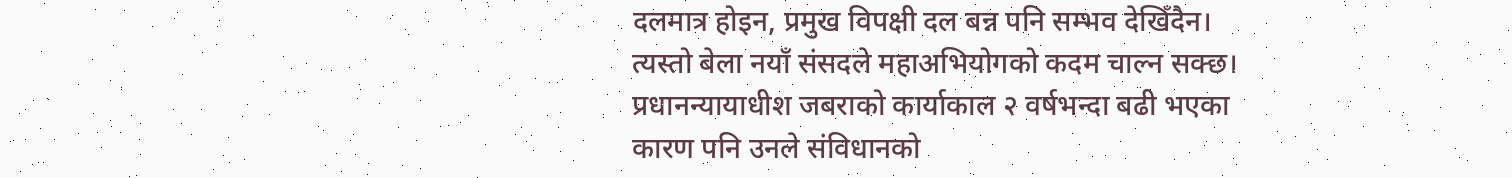दलमात्र होइन, प्रमुख विपक्षी दल बन्न पनि सम्भव देखिँदैन। त्यस्तो बेला नयाँ संसदले महाअभियोगको कदम चाल्न सक्छ।
प्रधानन्यायाधीश जबराको कार्याकाल २ वर्षभन्दा बढी भएका कारण पनि उनले संविधानको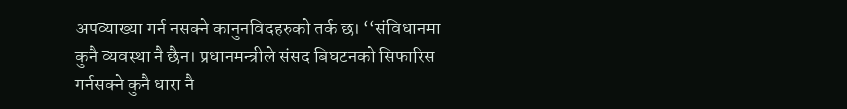अपव्याख्या गर्न नसक्ने कानुनविदहरुको तर्क छ। ‘‘संविधानमा कुनै व्यवस्था नै छैन। प्रधानमन्त्रीले संसद बिघटनको सिफारिस गर्नसक्ने कुनै धारा नै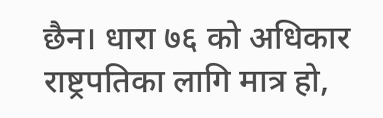छैन। धारा ७६ को अधिकार राष्ट्रपतिका लागि मात्र हो,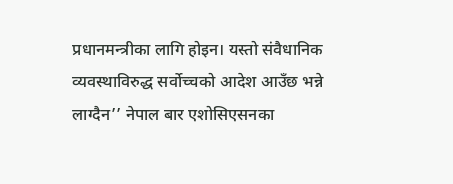प्रधानमन्त्रीका लागि होइन। यस्तो संवैधानिक व्यवस्थाविरुद्ध सर्वोच्चको आदेश आउँछ भन्ने लाग्दैन’’ नेपाल बार एशोसिएसनका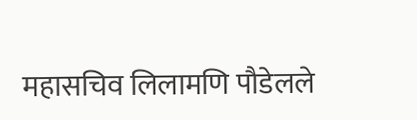महासचिव लिलामणि पौडेलले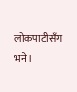लोकपाटीसँग भने।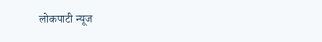लोकपाटी न्यूज